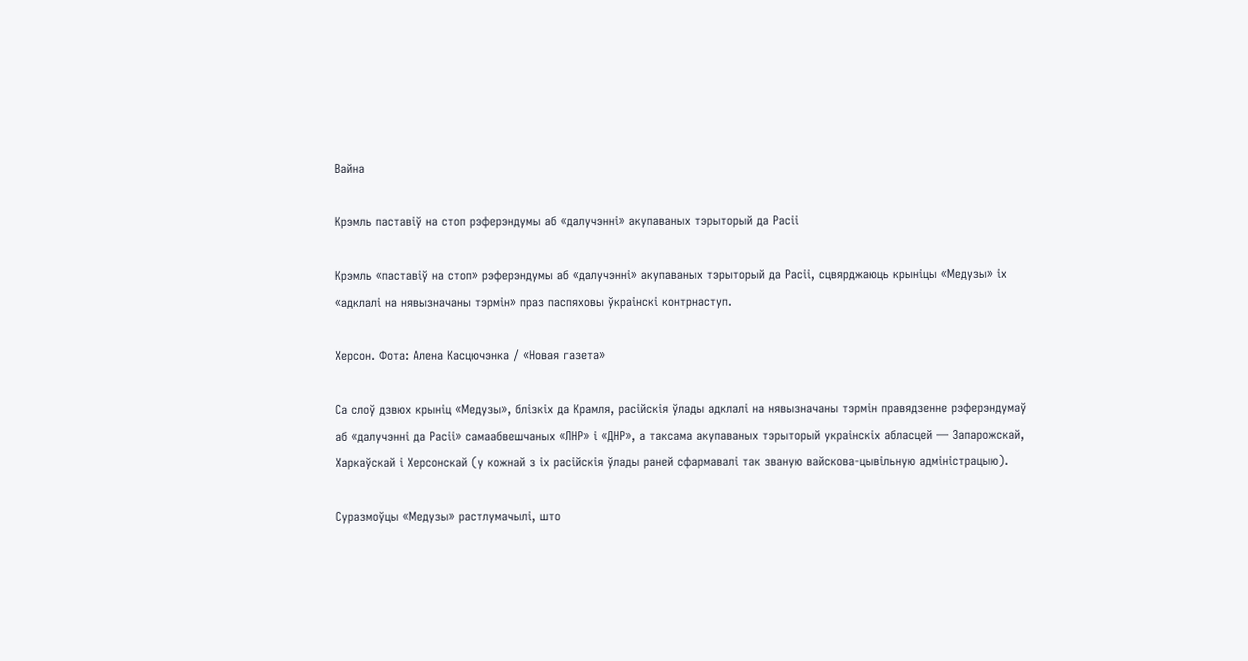Вайна

Крэмль паставіў на стоп рэферэндумы аб «далучэнні» акупаваных тэрыторый да Расіі

Крэмль «паставіў на стоп» рэферэндумы аб «далучэнні» акупаваных тэрыторый да Расіі, сцвярджаюць крыніцы «Медузы» іх «адклалі на нявызначаны тэрмін» праз паспяховы ўкраінскі контрнаступ.

Херсон. Фота: Алена Касцючэнка / «Новая газета»

Са слоў дзвюх крыніц «Медузы», блізкіх да Крамля, расійскія ўлады адклалі на нявызначаны тэрмін правядзенне рэферэндумаў аб «далучэнні да Расіі» самаабвешчаных «ЛНР» і «ДНР», а таксама акупаваных тэрыторый украінскіх абласцей — Запарожскай, Харкаўскай і Херсонскай (у кожнай з іх расійскія ўлады раней сфармавалі так званую вайскова-цывільную адміністрацыю).

Суразмоўцы «Медузы» растлумачылі, што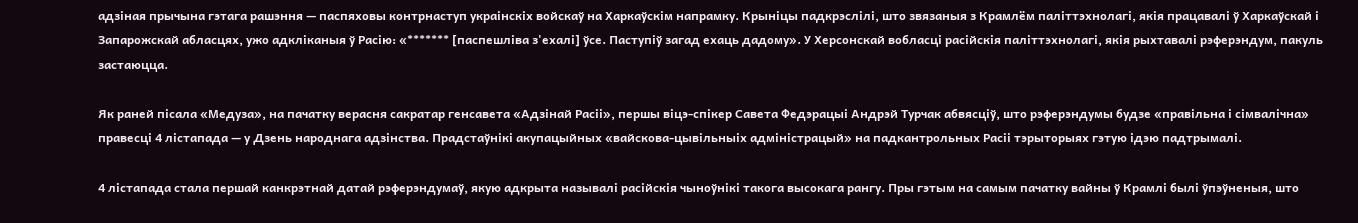адзіная прычына гэтага рашэння — паспяховы контрнаступ украінскіх войскаў на Харкаўскім напрамку. Крыніцы падкрэслілі, што звязаныя з Крамлём паліттэхнолагі, якія працавалі ў Харкаўскай і Запарожскай абласцях, ужо адкліканыя ў Расію: «******* [паспешліва з'ехалі] ўсе. Паступіў загад ехаць дадому». У Херсонскай вобласці расійскія паліттэхнолагі, якія рыхтавалі рэферэндум, пакуль застаюцца.

Як раней пісала «Медуза», на пачатку верасня сакратар генсавета «Адзінай Расіі», першы віцэ-спікер Савета Федэрацыі Андрэй Турчак абвясціў, што рэферэндумы будзе «правільна і сімвалічна» правесці 4 лістапада — у Дзень народнага адзінства. Прадстаўнікі акупацыйных «вайскова-цывільныіх адміністрацый» на падкантрольных Расіі тэрыторыях гэтую ідэю падтрымалі.

4 лістапада стала першай канкрэтнай датай рэферэндумаў, якую адкрыта называлі расійскія чыноўнікі такога высокага рангу. Пры гэтым на самым пачатку вайны ў Крамлі былі ўпэўненыя, што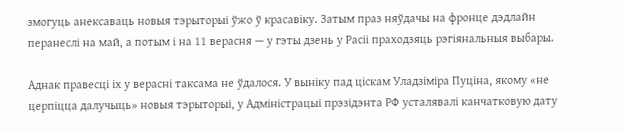змогуць анексаваць новыя тэрыторыі ўжо ў красавіку. Затым праз няўдачы на фронце дэдлайн перанеслі на май, а потым і на 11 верасня — у гэты дзень у Расіі праходзяць рэгіянальныя выбары.

Аднак правесці іх у верасні таксама не ўдалося. У выніку пад ціскам Уладзіміра Пуціна, якому «не церпіцца далучыць» новыя тэрыторыі, у Адміністрацыі прэзідэнта РФ усталявалі канчатковую дату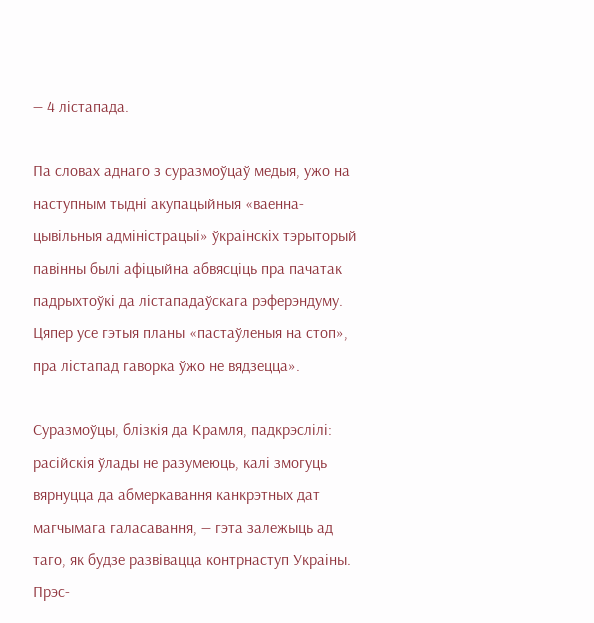— 4 лістапада.

Па словах аднаго з суразмоўцаў медыя, ужо на наступным тыдні акупацыйныя «ваенна-цывільныя адміністрацыі» ўкраінскіх тэрыторый павінны былі афіцыйна абвясціць пра пачатак падрыхтоўкі да лістападаўскага рэферэндуму. Цяпер усе гэтыя планы «пастаўленыя на стоп», пра лістапад гаворка ўжо не вядзецца».

Суразмоўцы, блізкія да Крамля, падкрэслілі: расійскія ўлады не разумеюць, калі змогуць вярнуцца да абмеркавання канкрэтных дат магчымага галасавання, — гэта залежыць ад таго, як будзе развівацца контрнаступ Украіны. Прэс-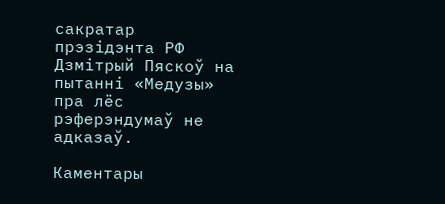сакратар прэзідэнта РФ Дзмітрый Пяскоў на пытанні «Медузы» пра лёс рэферэндумаў не адказаў.

Каментары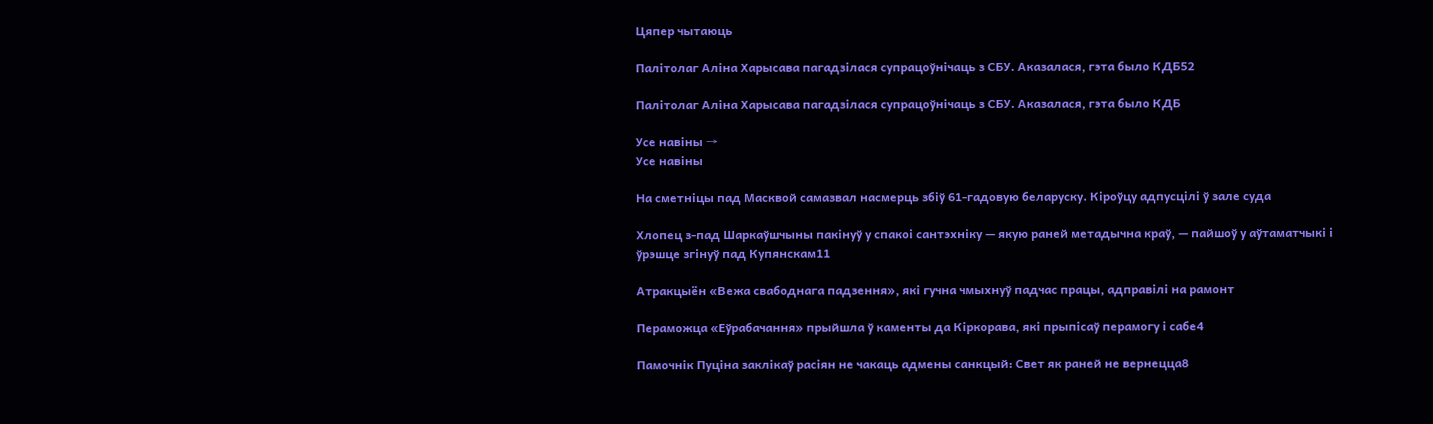Цяпер чытаюць

Палітолаг Аліна Харысава пагадзілася супрацоўнічаць з СБУ. Аказалася, гэта было КДБ52

Палітолаг Аліна Харысава пагадзілася супрацоўнічаць з СБУ. Аказалася, гэта было КДБ

Усе навіны →
Усе навіны

На сметніцы пад Масквой самазвал насмерць збіў 61‑гадовую беларуску. Кіроўцу адпусцілі ў зале суда

Хлопец з-пад Шаркаўшчыны пакінуў у спакоі сантэхніку — якую раней метадычна краў, — пайшоў у аўтаматчыкі і ўрэшце згінуў пад Купянскам11

Атракцыён «Вежа свабоднага падзення», які гучна чмыхнуў падчас працы, адправілі на рамонт

Пераможца «Еўрабачання» прыйшла ў каменты да Кіркорава, які прыпісаў перамогу і сабе4

Памочнік Пуціна заклікаў расіян не чакаць адмены санкцый: Свет як раней не вернецца8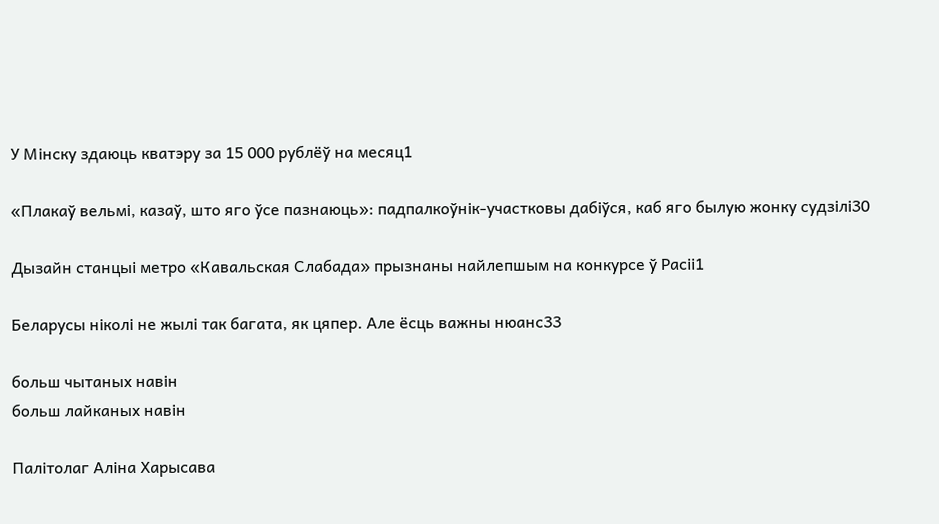У Мінску здаюць кватэру за 15 000 рублёў на месяц1

«Плакаў вельмі, казаў, што яго ўсе пазнаюць»: падпалкоўнік-участковы дабіўся, каб яго былую жонку судзілі30

Дызайн станцыі метро «Кавальская Слабада» прызнаны найлепшым на конкурсе ў Расіі1

Беларусы ніколі не жылі так багата, як цяпер. Але ёсць важны нюанс33

больш чытаных навін
больш лайканых навін

Палітолаг Аліна Харысава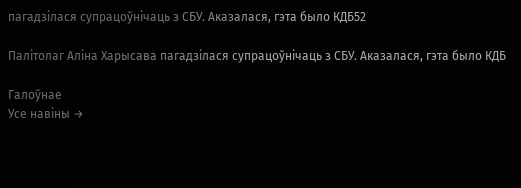пагадзілася супрацоўнічаць з СБУ. Аказалася, гэта было КДБ52

Палітолаг Аліна Харысава пагадзілася супрацоўнічаць з СБУ. Аказалася, гэта было КДБ

Галоўнае
Усе навіны →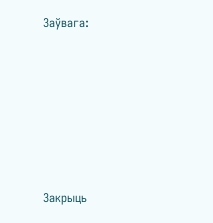Заўвага:









Закрыць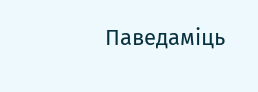Паведаміць